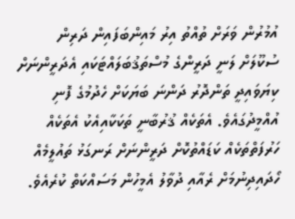އުމުރުން ވަރަށް ތުއްތު އިރު މައިންބަފައިން ދަރިން ސުކޫލަށް ލަނީ ދަރީންގެ މުސްތަޤުބަލައްޓަކައި އެދަރީންނަށް ކިޔަވައިދީ ތަންދޮރު ދަންނަ ބަޔަކަށް ހެދުމުގެ ފޮނި އުއްމީދުގައެވެ. އެތަކެއް ޤުރުބާނީ ތަކަކާއިއެކު އެތަކެއް ހަރުފަތްތަކެއް ކަޑައްތުކޮށް ދަރީންނަށް ރަނގަޅު ތައުލީމެއް ހޯދައިދިނުމަށް ރެއާއި ދުވާލު އެމީހުން މަސައްކަތް ކުރެއެވެ.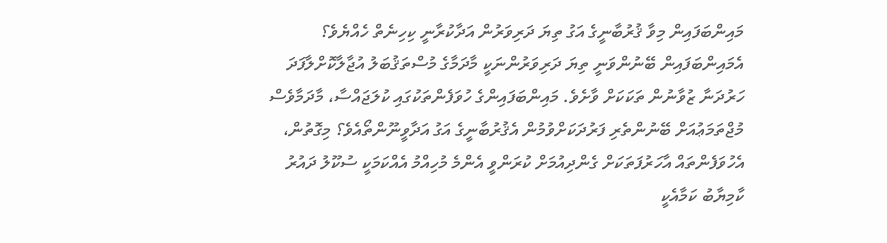މައިންބަފައިން މިވާ ޤުރުބާނީގެ އަގު ތިޔަ ދަރިވަރުން އަދާކުރާނީ ކިހިނެތް ހެއްޔެވެ؟ އެމައިންބަފައިން ބޭނުންވަނީ ތިޔަ ދަރިވަރުންނަކީ މާދަމާގެ މުސްތަޤުބަލު އުޖާލާކޮށްލާފަދަ ހަރުދަނާ ޒުވާނުން ތަކަކަށް ވާށެވެ. މައިންބަފައިންގެ ހުވަފެންތަކުގައި ކުލަޖައްސާ، މާދަމާވެސް މުޖްތަމަޢުއަށް ބޭނުންތެރި ފަރުދަކަށްވުމުން އެޤުރުބާނީގެ އަގު އަދާވީނޫންތޯއެވެ؟ މިގޮތުން، އެހުވަފެންތައް އާހަރުފަތަކަށް ގެންދިއުމަށް ކުރަންވީ އެންމެ މުހިއްމު އެއްކަމަކީ ސުކޫލު ދައުރު ކާމިޔާބު ކަމާއެކީ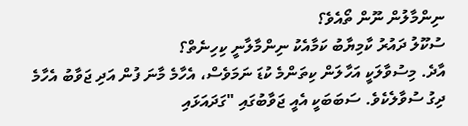ނިންމާލުން ނޫން ތޯއެވެ؟
ސުކޫލު ދައުރު ކާމިޔާބު ކަމާއެކު ނިންމާލާނީ ކިހިނެތް؟
އާދެ. މިސުވާލަކީ އަހާލަން ކިތަންމެ ކުޑަ ނަމަވެސް، އެހާމެ މާނަ ފުން އަދި ޖަވާބު އެހާމެ ދިގު ސުވާލެކެވެ. ސަބަބަކީ އެއީ ޖަވާބުގައި "ގަދައަޅައި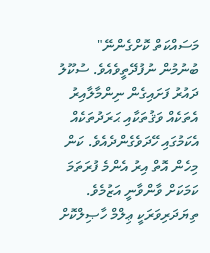މަސައްކަތް ކޮށްގެންނޭ" ބުނުމުން ނުފުދޭތީވެއެވެ. ސުކޫލު ދައުރު ފަށައިގެން ނިންމާލާއިރު އެތަކެއް ވަޤުތަކާއި ޙަރަދުތަކެއް އެކަމުގައި ހޭދަވެގެންދެއެވެ. ކަން މިހެން އޮތް އިރު އެންމެ ފުރަތަމަ ކަމަކަށް ވާންވާނީ އަޒުމެވެ. ތިޔަދަރިވަރަކީ ޢިލްމް ހާޞިލްކޮށް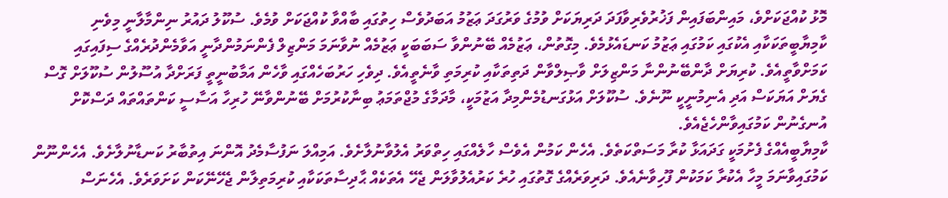މޮޅު ކުއްޖަކަށްވެ، މައިންބަފައިން ފަޚުރުވެރިވާފަދަ ދަރިޔަކަށް ވުމުގެ ވަރުގަދަ ޢަޒުމު އަބަދުވެސް ހިތުގައި ބާއްވާ ކުއްޖަކަށް ވުމެވެ. ސުކޫލު ދައުރު ނިންމާލާނީ މިވެނި ކާމިޔާބީތަކަކާއި އެކުގައި ކަމުގައި ޢަޒުމު ކަނޑައެޅުމެވެ. މިގޮތުން، ޢަޒުމެއް ބޭނުންވާ ސަބަބަކީ ޢަޒުމެއް ނުވާނަމަ މަންޒިލް ފެންނަމުންދާނީ އަވާމެންދުރެއްގެ ސިފައިގައި ކަމަށްވާތީއެވެ. ކުރިޔަށް ދާންބޭނުންނާ މަންޒިލަށް ވާޞިލްވާން ދަތިތަކާއި ކުރިމަތި ވާނެތީއެވެ. ދިވެހި ހަރުބަހެއްގައި ވާހެން އަމާބުނީތީ ފަރަށްދާ އުސޫލުން ސުކޫލަށް ގޮސް ގެޔަށް އަޔަކަސް އަދި އެނިމުނީކީ ނޫނެވެ. ސުކޫލަށް އަޅުގަނޑުމެންމިދާ އަޒުމަކީ، މާދަމާގެ މުޖްތަމަޢު ބިނާކުރުމަށް ބޭނުންވާނޭ ހުރިހާ އަސާސީ ކަންތައްތައް ދަސްކޮށް އުނގެނުން ކަމުގައިވާންހެޖެއެވެ.
ކާމިޔާބީއެއްގެ ފެށުމަކީ ގަދައަޅާ ކުރާ މަސަތްކަތެވެ. އެހެން ކަމުން އެވެސް ހާލެއްގައި ހިތްވަރު އެލުވާނުލާށެވެ. އަމިއްލަ ނަފުސާމެދު އޮންނަ އިތުބާރު ކަނޑާނުލާށެވެ. އެހެންނޫން ކަމުގައިވާނަމަ މީހާ އެކުރާ ކަމަކުން ފޫހިވާނެއެވެ. ދަރިވަރެއްގެ ގޮތުގައި ހުރެ ކަރުއެލުވާލަން ޖެހޭ އެތަކެއް ޙާދިސާތަކަކާއި ކުރިމަތިލާން ޖެހޭނޭކަން ކަށަވަރެވެ. އެހެނަސް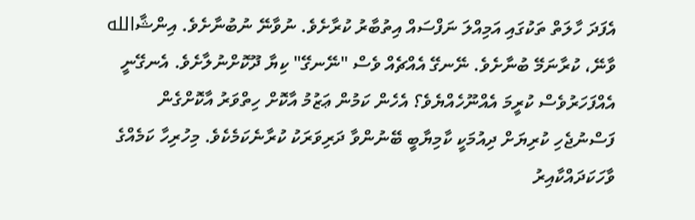އެފަދަ ހާލަތް ތަކުގައި އަމިއްލަ ނަފްސައް އިތުބާރު ކުރާށެވެ. ނުވާނޭ ނުބުނާށެވެ. އިންޝާالله ވާނޭ، ކުރާނަމޭ ބުނާށެވެ. ނޭނގޭ އެއްޗެއް ވެސް "ނޭނގޭ" ކިޔާ ދޫކޮށްނުލާށެވެ. އެނގޭނީ އެއްފަހަރުވެސް ކުރީމަ އެއްނޫހެއްޔެވެ؟ އެހެން ކަމުން ޢަޒުމު އާކޮށް ހިތްވަރު އާކޮށްގެން ފަސްނުޖެހި ކުރިޔަށް ދިއުމަކީ ކާމިޔާބީ ބޭނުންވާ ދަރިވަރަކު ކުރާނެކަމެކެވެ. މިހުރިހާ ކަމެއްގެ ވާހަކަދައްކާއިރު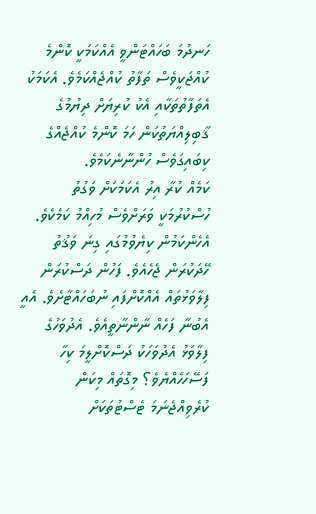ހަނދުމަ ބަހައްޓަންވީ އެއްކަމަކީ ކޮންމެ ކުއްޖަކީވެސް ތަފާތު ކުއްޖެއްކަމެވެ. އެކަމަކު އެތަފާތުތަކާއި އެކު ކުރިޔަށް ދިޔުމުގެ ޤާބިލިއްޔަތުކަން ހަމަ ކޮންމެ ކުއްޖެއްގެ ކިބައިގަވެސް ހުންނާނެކަމެވެ.
ކަމެއް ކުރާ އިރު އެކަމަކަށް ވަގުތު ހުސްކުރުމަކީ ވަރަށްވެސް މުހިއްމު ކަމެކެވެ. އެހެންކަމުން ކިޔެވުމުގައި ގިނަ ވަޤުތު ހޭދަކުރަން ޖެހެއެވެ. ފަހުން ދަސްކުރަން ފިލާވަޅުތައް އެއްކޮށްފައި ނުބަހައްޓާށެވެ. އެއީ އެބުނާ ފަހެއް ނާންނާތީއެވެ. އެދުވަހުގެ ފިލާވަޅު އެދުވަހަކު ދަސްކޮށްލީމަ ކިހާ ފަސޭހަހެއްޔެވެ؟ މިގޮތައް މިކަން ކުރެވިއްޖެނަމަ ޓެސްޓުތަކަށް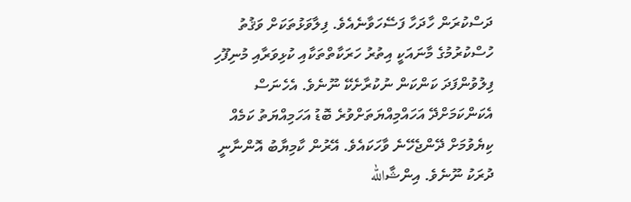ދަސްކުރަން ހާދަހާ ފަސޭހަވާނެއެވެ. ފިލާވަޅުތަކަށް ވަޤުތު ހުސްކުރުމުގެ މާނައަކީ އިތުރު ހަރަކާތްތަކާއި ކުޅިވަރާއި މުނިފޫހި ފިލުވުންފަދަ ކަންކަން ނުކުރާށެކޭ ނޫނެވެ. އެހެނަސް އެކަންކަމަށްދޭ އަހައްމިއްޔަތަށްވުރެ ބޮޑު އަހަމިއްޔަތު ކަމެއް ކިޔެވުމަށް ދޭންޖެހޭނެ ވާހަކައެވެ. އޭރުން ކާމިޔާބު އޮންނާނީ ދުރަކު ނޫނެވެ. އިންޝާالله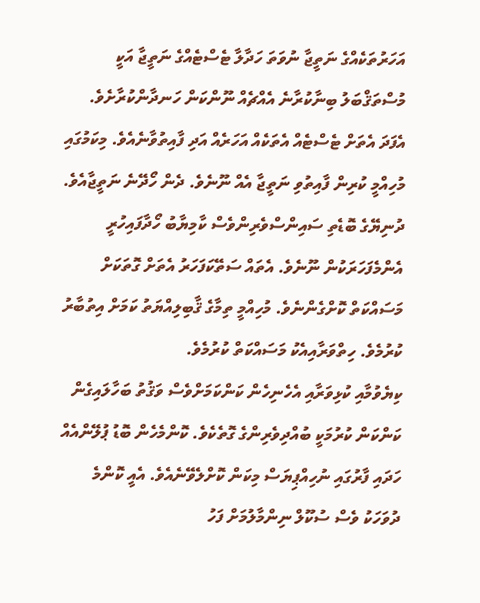އަހަރުތަކެއްގެ ނަތީޖާ ނުވަތަ ހަދާލާ ޓެސްޓެއްގެ ނަތީޖާ އަކީ މުސްތަޤްބަލު ބިނާކުރާނެ އެއްޗެއް ނޫންކަން ހަނދާންކުރާށެވެ. އެފަދަ އެތަށް ޓެސްޓެއް އެތަކެއް އަހަރެއް އަދި ފާއިތުވާނެއެވެ. މިކަމުގައި މުހިއްމީ ކުރިން ފާއިތުވި ނަތީޖާ އެއް ނޫނެވެ. ދެން ހޯދޭނެ ނަތީޖާއެވެ. ދުނިޔޭގެ ބޮޑެތި ސައިންސްވެރިންވެސް ކާމިޔާބު ހޯދާފައިހުރީ އެންމެފަހަރަކުން ނޫނެވެ. އެތައް ސަތޭކަފަހަރު އެތަށް ގޮތަކަށް މަސައްކަތް ކޮށްގެންނެވެ. މުހިއްމީ ތިމާގެ ޤާބިލިއްޔަތު ކަމަށް އިތުބާރު ކުރުމެވެ. ހިތްވަރާއިއެކު މަސައްކަތް ކުރުމެވެ.
ކިޔެވުމާއި ކުޅިވަރާއި އެހެނިހެން ކަންކަމަށްވެސް ވަޤުތު ބަހާލައިގެން ކަންކަން ކުރުމަކީ ބުއްދިވެރިންގެ ގޮތެކެވެ. ކޮންމެހެން ބޮޑު ޕުލޭންއެއް ހަދައި ފާރުގައި ނުހިއްޕިޔަސް މިކަން ކޮށްލެވޭނެއެވެ. އެއީ ކޮންމެ ދުވަހަކު ވެސް ސުކޫލް ނިންމާލުމަށް ފަހު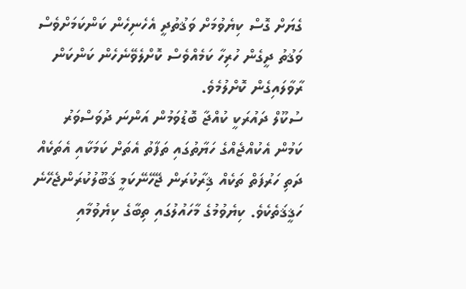ގެޔަށް ގޮސް ކިޔެވުމަށް ވަޤުތުދީ އެހެނިހެން ކަންކަމަށްވެސް ވަޤުތު ދީގެން ހުރިހާ ކަމެއްވެސް ކޮށްލެވޭނެހެން ކަންކަން ރާވާލައިގެން ކޮށްލުމެވެ.
ސުކޫލް ދައުރަކީ ކުއްޖާ ބޮޑުވަމުން އަންނަ ދުވަސްވަރު ކަމުން އެކުއްޖެއްގެ ހަޔާތުގައި ތަފާތު އެތަށް ކަމަކާއި އެތަކެއް ދަތި ހަރުފަތް ތަކެއް ޤިރާކުރަން ޖޭހޭނޭކަމީ ޤަބޫލުކުރަންޖެހޭނެ ހަޤީޤަތެކެވެ. ކިޔެވުމުގެ މާހައުލުގައި ތިބާގެ ކިޔެވުމާއި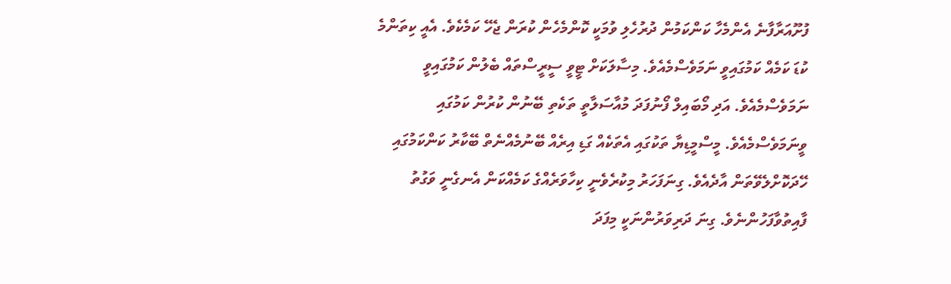ފުށޫއަރާފާނެ އެންމެހާ ކަންކަމުން ދުރުހެލި ވުމަކީ ކޮންމެހެން ކުރަން ޖެހޭ ކަމެކެވެ. އެއީ ކިތަންމެ ކުޑަ ކަމެއް ކަމުގައިވީ ނަމަވެސްމެއެވެ. މިސާލަކަށް ޓީވީ ސީރީސްތައް ބެލުން ކަމުގައިވީ ނަމަވެސްމެއެވެ. އަދި މޯބައިލް ފޯނުފަދަ މުއާސަލާތީ ތަކެތި ބޭނުން ކުރުން ކަމުގައި ވީނަމަވެސްމެއެވެ. މީސްމީޑިޔާ ތަކުގައި އެތަކެއް ގަޑި އިރެއް ބޭނުމެއްނެތް ބޭކާރު ކަންކަމުގައި ހޭދަކޮށްލެވޭތަން އާދެއެވެ. ގިނަފަހަރު މިކުރެވެނީ ކިހާވަރެއްގެ ކަމެއްކަން އެނގެނީ ވަގުތު ފާއިތުވާފަހުންނެވެ. ގިނަ ދަރިވަރުންނަކީ މިފަދަ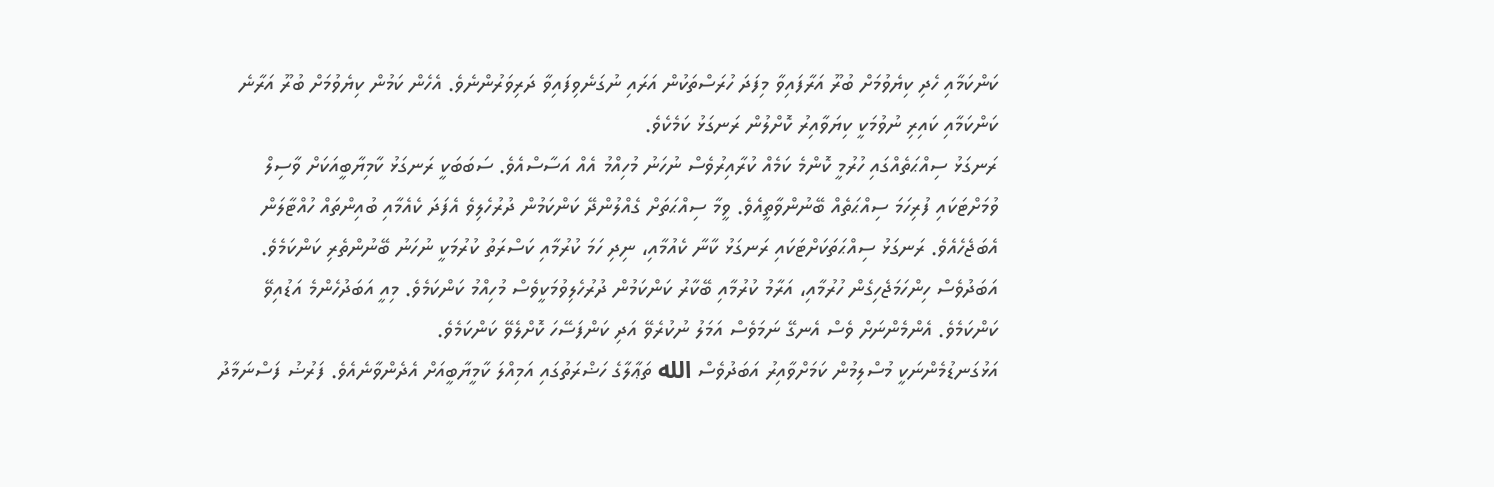ކަންކަމާއި ހެދި ކިޔެވުމަށް ބުރޫ އަރާފައިވާ މިފަދަ ހުރަސްތަކުން އަރައި ނުގަނެވިފައިވާ ދަރިވަރުންނެވެ. އެހެން ކަމުން ކިޔެވުމަށް ބުރޫ އަރާނެ ކަންކަމާއި ކައިރި ނުވުމަކީ ކިޔަވާއިރު ކޮށްލުން ރަނގަޅު ކަމެކެވެ.
ރަނގަޅު ސިއްޙަތެއްގައި ހުރުމީ ކޮންމެ ކަމެއް ކުރާއިރުވެސް ނުހަނު މުހިއްމު އެއް އަސާސްއެވެ. ސަބަބަކީ ރަނގަޅު ކާމިޔާބީއަކަށް ވާސިލް ވުމަށްޓަކައި ފުރިހަމަ ސިއްޙަތެއް ބޭނުންވާތީއެވެ. ވީމާ ސިއްޙަތަށް ގެއްލުންދޭ ކަންކަމުން ދުރުހެލިވެ އެފަދަ ކެއެމާއި ބުއިންތައް ހުއްޓާލަން އެބަޖެހެއެވެ. ރަނގަޅު ސިއްޙަތަކަށްޓަކައި ރަނގަޅު ކާނާ ކެއުމާއި، ނިދި ހަމަ ކުރުމާއި ކަސްރަތު ކުރުމަކީ ނުހަނު ބޭނުންތެރި ކަންކަމެވެ. އަބަދުވެސް ހިންހަމަޖެހިގެން ހުރުމާއި، އަރާމު ކުރުމާއި ބޭކާރު ކަންކަމުން ދުރުހެލިވުމަކީވެސް މުހިއްމު ކަންކަމެވެ. މިއީ އަބަދުހެންމެ އަޑުއިވޭ ކަންކަމެވެ. އެންމެންނަށް ވެސް އެނގޭ ނަމަވެސް އަމަލު ނުކުރެވޭ އަދި ކަންފަސޭހަ ކޮށްލެވޭ ކަންކަމެވެ.
އަޅުގަނޑުމެންނަކީ މުސްލިމުން ކަމަށްވާއިރު އަބަދުވެސް الله ތަޢާލާގެ ހަޟްރަތުގައި އަމިއްލަ ކާމީޔާބީއަށް އެދެންވާނެއެވެ. ފަރުޟު ފަސްނަމާދު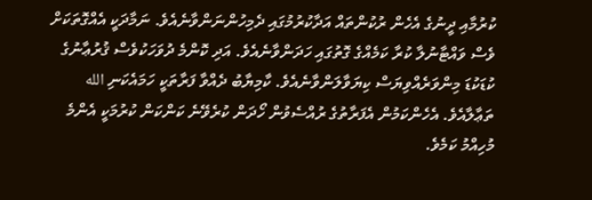ކުރުމާއި ދީނުގެ އެހެން ރުކުންތައް އަދާކުރުމުގައި ދެމިހުންނަންވާނެއެވެ. ނަމާދަކީ އެއްގޮތަކަށް ވެސް ވައްޓާނުލާ ކުރާ ކަމެއްގެ ގޮތުގައި ހަދަންވާނެއެވެ. އަދި ކޮންމެ ދުވަހަކުވެސް ޤުރުޢާނުގެ ކުޑަކުޑަ މިންވަރެއްވިޔަސް ކިޔަވާލަންވާނެއެވެ. ކާމިޔާބު ދެއްވާ ފަރާތަކީ ހަމައެކަނި الله ތަޢާލާއެވެ. އެހެންކަމުން އެފަރާތުގެ ރުއްސެވުން ހޯދަން ކުރެވޭނެ ކަންކަން ކުރުމަކީ އެންމެ މުހިއްމު ކަމެވެ.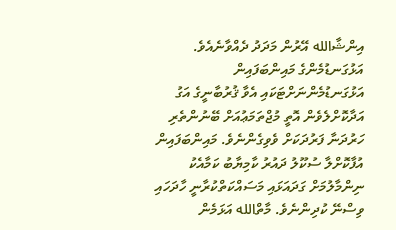އިންޝާالله އޭރުން މަދަދު ދެއްވާނެއެވެ.
އަޅުގަނޑުމެންގެ މައިންބަފައިން އަޅުގަނޑުމެންނަށްޓަކައި އެވާ ޤުރުބާނީގެ އަގު އަދާކޮށްލެވެން އޮތީ މުޖްތަމަޢުއަށް ބޭނުންތެރި ހަރުދަނާ ފަރުދަކަށް ވެވިގެންނެވެ. މައިންބަފައިން އުފާކޮށްލާ ސުކޫލު ދައުރު ކާމިޔާބު ކަމާއެކު ނިންމާލުމަށް ގަދައަޅައި މަސައްކަތްކުރާނީ ހާދަހައި ވިސްނޭ ކުދިންނެވެ. މާތްالله އަޅަމެން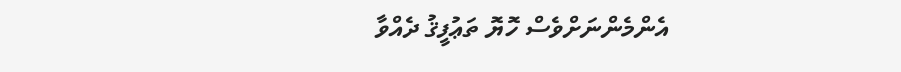އެންމެންނަށްވެސް ހޮޔޮ ތަޢުފީޤު ދެއްވާ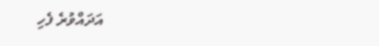އަދައްވުރެ ފެހި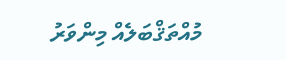މުއްތަޤްބަލެއް މިންވަރު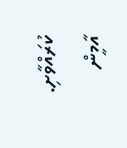ކުރައްވާށި. އާމީން